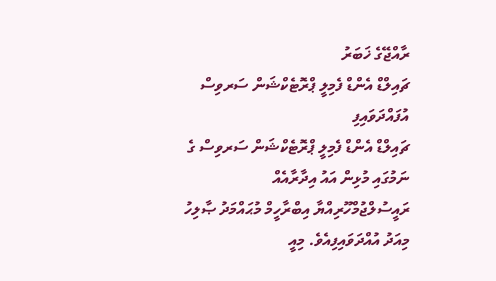ރާއްޖޭގެ ޚަބަރު
ޗައިލްޑް އެންޑް ފެމިލީ ޕްރޮޓެކްޝަން ސަރވިސް އުފައްދަވައިފި
ޗައިލްޑް އެންޑް ފެމިލީ ޕްރޮޓެކްޝަން ސަރވިސް ގެ ނަމުގައި މުޅިން އައު އިދާރާއެއް ރައީސުލްޖުމްހޫރިއްޔާ އިބްރާހީމް މުޙައްމަދު ޞާލިހު މިއަދު އުއްދަވައިފިއެވެ. މިއީ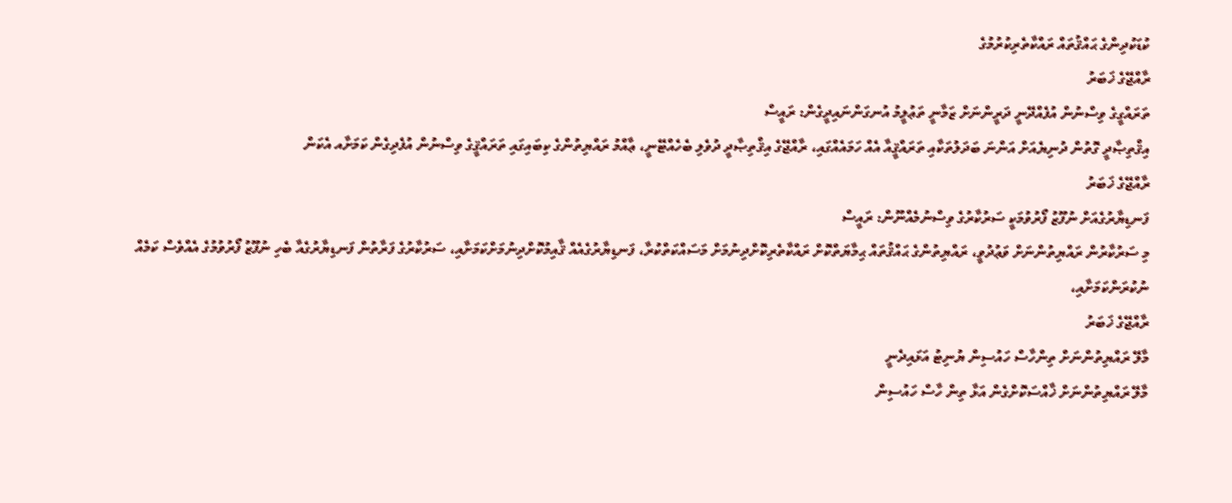ކުޑަކުދިންގެ ޙައްޤުތައް ރައްކާތެރިކުރުމުގެ
ރާއްޖޭގެ ޚަބަރު
ތަރައްގީގެ ވިސްނުން އުފެއްދޭނީ ދަރީންނަށް ޒަމާނީ ތަޢުލީމު އުނގަންނައިދީގެން: ރައީސް
އިޤްތިޞާދީ ގޮތުން ދުނިޔެއަށް އަންނަ ބަދަލުތަކާއި ތަރައްޤީއާ އެއް ހަމައެއްގައި، ރާއްޖޭގެ އިޤްތިޞާދީ ދުވެލި ބެހެއްޓޭނީ، ޢާއްމު ރައްޔިތުންގެ ކިބައިގައި ތަރައްޤީގެ ވިސްނުން އުފެދިގެން ކަމަށާއ އެކަން
ރާއްޖޭގެ ޚަބަރު
ފަނޑިޔާރުގެއަށް ނުފޫޒު ފޯރުވުމަކީ ސަރުކާރުގެ ވިސްނުމެއްނޫން: ރައީސް
މި ސަރުކާރުން ރައްޔިތުންނަށް ވަޢުދުވީ، ރައްޔިތުންގެ ޙައްޤުތައް ޙިމާޔަތްކޮށް ރައްކާތެރިކޮށްދިނުމަށް މަސައްކަތްކުރާ، ފަނޑިޔާރުގެއެއް ޤާއިމުކޮށްދިނުމަށްކަމަށާއި، ސަރުކާރުގެ ފަރާތުން ފަނޑިޔާރުގެއާ ބެހި ނުފޫޒު ފޯރުވުމުގެ އެއްވެސް ކަމެއް ނުކުރަންކަމަށާއި،
ރާއްޖޭގެ ޚަބަރު
މާލޭ ރައްޔިތުންނަށް ތިންހާސް ހައުސިން ޔުނިޓު އަޅައިދެނީ
މާލޭ ރައްޔިތުންނަށް ޚާއްސަކޮށްގެން އަޅާ ތިން ހާސް ހައުސިން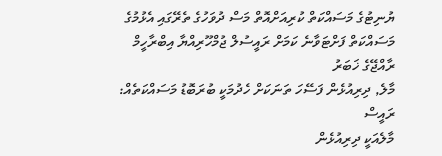ޔުނިޓުގެ މަސައްކަތް ކުރިއަށްއޮތް މަސް ދުވަހުގެ ތެރޭގައި އެޅުމުގެ މަސައްކަތް ފަށްޓަވާނެ ކަމަށް ރައީސުލް ޖުމްހޫރިއްޔާ އިބްރާހީމް
ރާއްޖޭގެ ޚަބަރު
މާލެ, ދިރިއުޅެން ފަސޭހަ ތަނަކަށް ހެދުމަކީ ބުރަބޮޑު މަސައްކަތެއް: ރައީސް
މާލެއަކީ ދިރިއުޅެން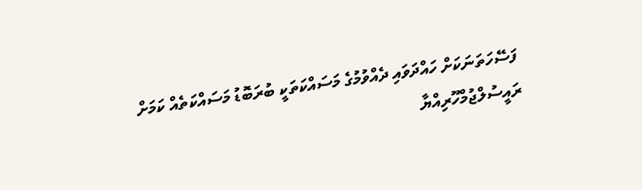ފަސޭހަތަނަކަށް ހައްދަވައި ދެއްވުމުގެ މަސައްކަތަކީ ބުރަބޮޑު މަސައްކަތެއް ކަމަށް ރައީސުލްޖުމްހޫރިއްޔާ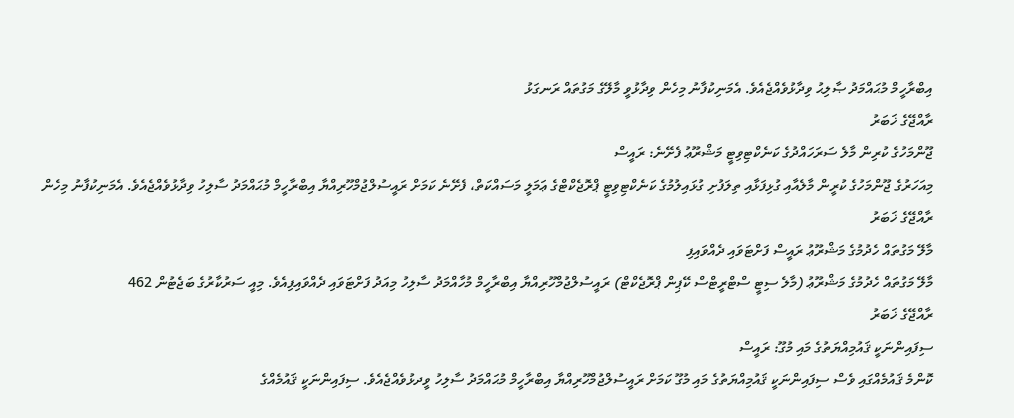އިބްރާހީމް މުޙައްމަދު ޞާލިޙު ވިދާޅުވެއްޖެއެވެ. އެމަނިކުފާނު މިހެން ވިދާޅުވީ މާލޭގެ މަގުތައް ރަނގަޅު
ރާއްޖޭގެ ޚަބަރު
ޖޫންމަހުގެ ކުރިން މާލެ ސަރަހައްދުގެ ކަނެކްޓިވިޓީ މަޝްރޫޢު ފެށޭނެ: ރައީސް
މިއަހަރުގެ ޖޫންމަހުގެ ކުރީން މާލެއާއި ގުޅިފަޅާއި ތިލަފުށި ގުޅައިލުމުގެ ކަނެކްޓިވިޓީ ޕްރޮޖެކްޓްގެ ޢަމަލީ މަސައްކަތް، ފެށޭނެ ކަމަށް ރައީސުލްޖުމްހޫރިއްޔާ އިބްރާހީމް މުޙައްމަދު ސާލިހު ވިދާޅުވެއްޖެއެވެ. އެމަނިކުފާނު މިހެން
ރާއްޖޭގެ ޚަބަރު
މާލޭ މަގުތައް ހެދުމުގެ މަޝްރޫޢު ރައީސް ފަށްޓަވައި ދެއްވައިފި
މާލޭ މަގުތައް ހެދުމުގެ މަޝްރޫޢު (މާލެ ސިޓީ ސްޓްރީޓްސް ކޭޕިން ޕްރޮޖެކްޓް) ރައީސުލްޖުމްހޫރިއްޔާ އިބްރާހީމް މުހާއްމަދު ސާލިހު މިއަދު ފަށްޓަވައި ދެއްވައިފިއެވެ. މިއީ ސަރުކާރުގެ ބަޖެޓުން 462
ރާއްޖޭގެ ޚަބަރު
ސިފައިންނަކީ ޤައުމިއްޔަތުގެ މައި މުގޫ: ރައީސް
ކޮންމެ ޤައުމެއްގައި ވެސް ސިފައިންނަކީ ޤައުމިއްޔަތުގެ މައި މުގޫ ކަމަށް ރައީސުލްޖުމްހޫރިއްޔާ އިބްރާހީމް މުޙައްމަދު ސާލިހު ވީދޅުވެއްޖެއެވެ. ސިފައިންނަކީ ޤައުމެއްގެ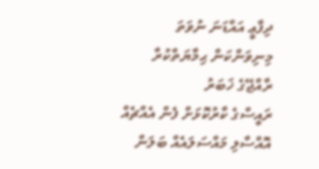ދިފާޢީ އައްޑަނަ ނުވަތަ މިނިވަންކަން ޙިމާޔަތްކުރާ
ރާއްޖޭގެ ޚަބަރު
ރައީސްގެ ކާރުކޮޅަށް ފެން އެއްޗެއް އޮއްސާލި މައްސަލައެއް ބަލަން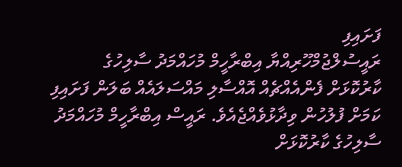ފަށައިފި
ރައީސުލްޖުމްހޫރިއްޔާ އިބްރާހީމް މުހައްމަދު ސާލިހުގެ ކާރުކޮޅަށް ފެންއެއްޗެއް އޮއްސާލި މައްސަލައެއް ބަލަން ފަށައިފި ކަމަށް ފުލުހުން ވިދާޅުވެއްޖެއެވެ. ރައީސް އިބްރާހީމް މުހައްމަދު ސާލިހުގެ ކާރުކޮޅަށް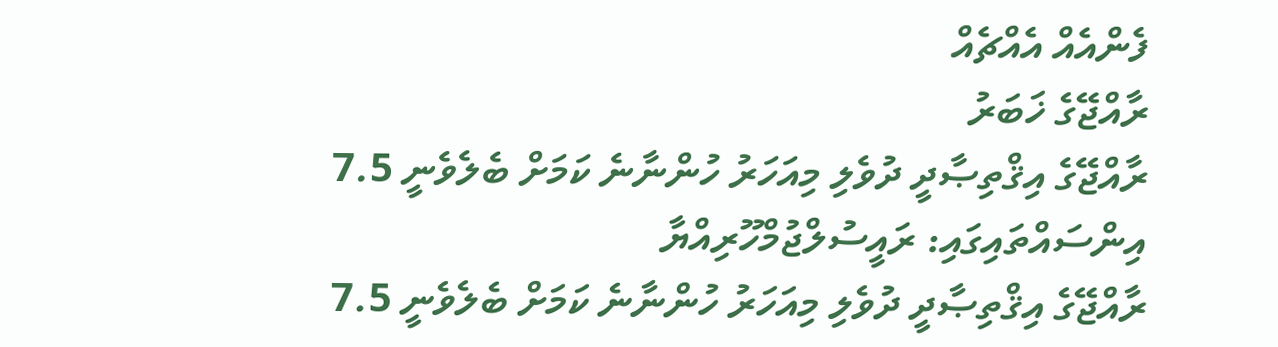ފެންއެއް އެއްޗެއް
ރާއްޖޭގެ ޚަބަރު
ރާއްޖޭގެ އިޤްތިޞާދީ ދުވެލި މިއަހަރު ހުންނާނެ ކަމަށް ބެލެވެނީ 7.5 އިންސައްތައިގައި: ރައީސުލްޖުމްހޫރިއްޔާ
ރާއްޖޭގެ އިޤްތިޞާދީ ދުވެލި މިއަހަރު ހުންނާނެ ކަމަށް ބެލެވެނީ 7.5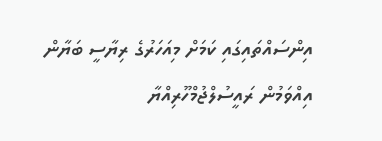އިންސައްތައިގައި ކަމަށް މިއަހަރުގެ ރިޔާސީ ބަޔާން އިއްވަމުން ރައީސުލްޖުމްހޫރިއްޔާ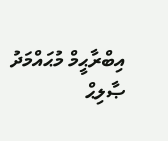އިބްރާޙީމް މުޙައްމަދު ޞާލިޙް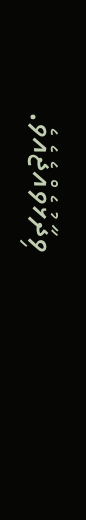ވިދާޅުވެއްޖެއެވެ.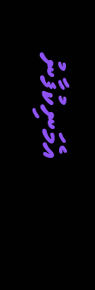އެމަނިކުފާނު